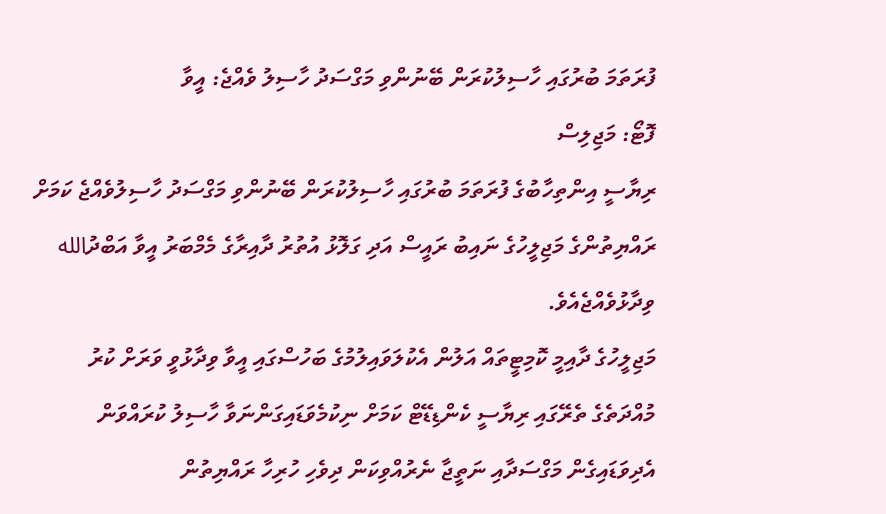ފުރަތަމަ ބުރުގައި ހާސިލުކުރަން ބޭނުންވި މަގްސަދު ހާސިލު ވެއްޖެ: އީވާ
ފޮޓޯ: މަޖިލިސް
ރިޔާސީ އިންތިހާބުގެ ފުރަތަމަ ބުރުގައި ހާސިލުކުރަން ބޭނުންވި މަގްސަދު ހާސިލުވެއްޖެ ކަމަށް ރައްޔިތުންގެ މަޖިލީހުގެ ނައިބު ރައީސް އަދި ގަލޮޅު އުތުރު ދާއިރާގެ މެމްބަރު އީވާ އަބްދުالله ވިދާޅުވެއްޖެއެވެ.
މަޖިލީހުގެ ދާއިމީ ކޮމިޓީތައް އަލުން އެކުލަވައިލުމުގެ ބަހުސްގައި އީވާ ވިދާޅުވީ ވަރަށް ކުރު މުއްދަތެގެ ތެރޭގައި ރިޔާސީ ކެންޑިޑޭޓް ކަމަށް ނިކުމެވަޑައިގަންނަވާ ހާސިލު ކުރައްވަން އެދިވަޑައިގެން މަގްސަދާއި ނަތީޖާ ނެރުއްވިކަން ދިވެހި ހުރިހާ ރައްޔިތުން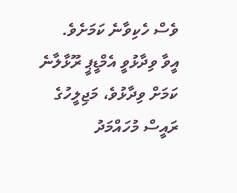ވެސް ހެކިވާނެ ކަމަށެވެ.
އީވާ ވިދާޅުވީ އެމްޑީޕީ ރޫޅާލާނެ ކަމަށް ވިދާޅުވެ، މަޖިލީހުގެ ރައީސް މުހައްމަދު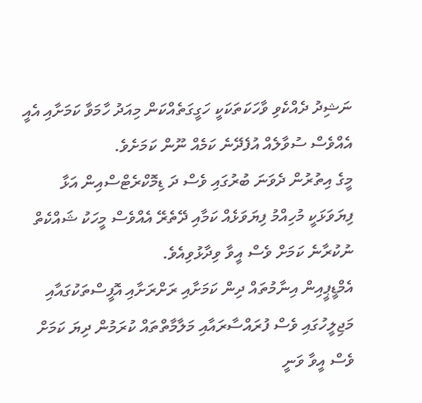ނަޝިދު ދެއްކެވި ވާހަކަތަކަކީ ހަގީގަތެއްކަން މިއަދު ހާމަވާ ކަމަށާއި އެއީ އެއްވެސް ސުވާލެއް އުފެދޭނެ ކަމެއް ނޫން ކަމަށެވެ.
މީގެ އިތުރުން ދެވަނަ ބުރުގައި ވެސް ދަ ޑިމޮކްރެޓްސްއިން އަޅާ ފިޔަވަޅަކީ މުހިއްމު ފިޔަވަޅެއް ކަމާއި ދޭތެރޭ އެއްވެސް މީހަކު ޝައްކެތް ނުކުރާނެ ކަމަށް ވެސް އީވާ ވިދާޅުވިއެވެ.
އެމްޑީޕީއިން އިނާމުތައް ދިން ކަމަށާއި ރަށްރަށާއި އޮފީސްތަކުގައާއި މަޖިލީހުގައި ވެސް ފުރައްސާރައާއި މަލާމާތްތައް ކުރަމުން ދިޔަ ކަމަށް ވެސް އީވާ ވަނީ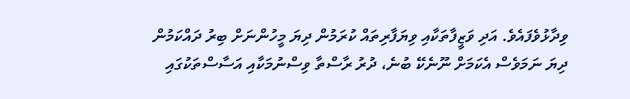ވިދާޅުވެފައެވެ. އަދި ވަޒީފާތަކާއި ވިޔަފާރިތައް ކުރަމުން ދިޔަ މީހުންނަށް ބިރު ދައްކަމުން ދިޔަ ނަމަވެސް އެކަމަށް ނޫނެކޭ ބުނެ، ދުރު ރާސްތާ ވިސްނުމަކާއި އަސާސްތަކުގައި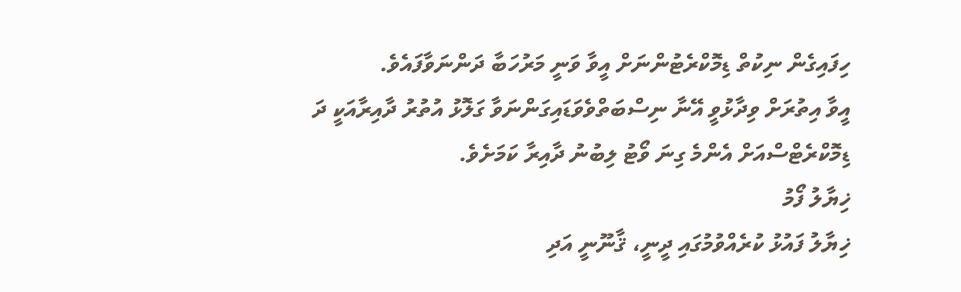ހިފައިގެން ނިކުތް ޑިމޮކްރެޓުންނަށް އީވާ ވަނީ މަރުހަބާ ދަންނަވާފައެވެ.
އީވާ އިތުރަށް ވިދާޅުވީ އޭނާ ނިސްބަތްވެވަޑައިގަންނަވާ ގަލޮޅު އުތުރު ދާއިރާއަކީ ދަ ޑިމޮކްރެޓްސްއަށް އެންމެ ގިނަ ވޯޓު ލިބުނު ދާއިރާ ކަމަށެވެ.
ޚިޔާލު ފޯމު
ޚިޔާލު ފައުޅު ކުރެއްވުމުގައި ދީނީ، ޤާނޫނީ އަދި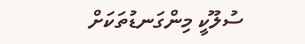ސުލޫކީ މިންގަނޑުތަކަށް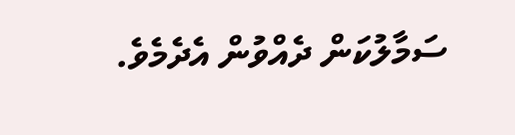ސަމާލުކަން ދެއްވުން އެދެމެވެ.